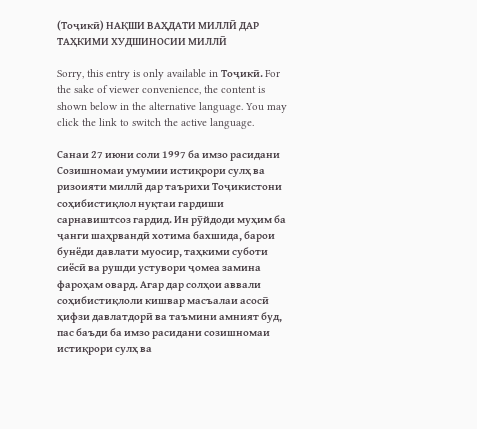(Тоҷикӣ) НАҚШИ ВАҲДАТИ МИЛЛӢ ДАР ТАҲКИМИ ХУДШИНОСИИ МИЛЛӢ

Sorry, this entry is only available in Тоҷикӣ. For the sake of viewer convenience, the content is shown below in the alternative language. You may click the link to switch the active language.

Санаи 27 июни соли 1997 ба имзо расидани Созишномаи умумии истиқрори сулҳ ва ризоияти миллӣ дар таърихи Тоҷикистони соҳибистиқлол нуқтаи гардиши сарнавиштсоз гардид. Ин рӯйдоди муҳим ба ҷанги шаҳрвандӣ хотима бахшида, барои бунёди давлати муосир, таҳкими суботи сиёсӣ ва рушди устувори ҷомеа замина фароҳам овард. Агар дар солҳои аввали соҳибистиқлоли кишвар масъалаи асосӣ ҳифзи давлатдорӣ ва таъмини амният буд, пас баъди ба имзо расидани созишномаи истиқрори сулҳ ва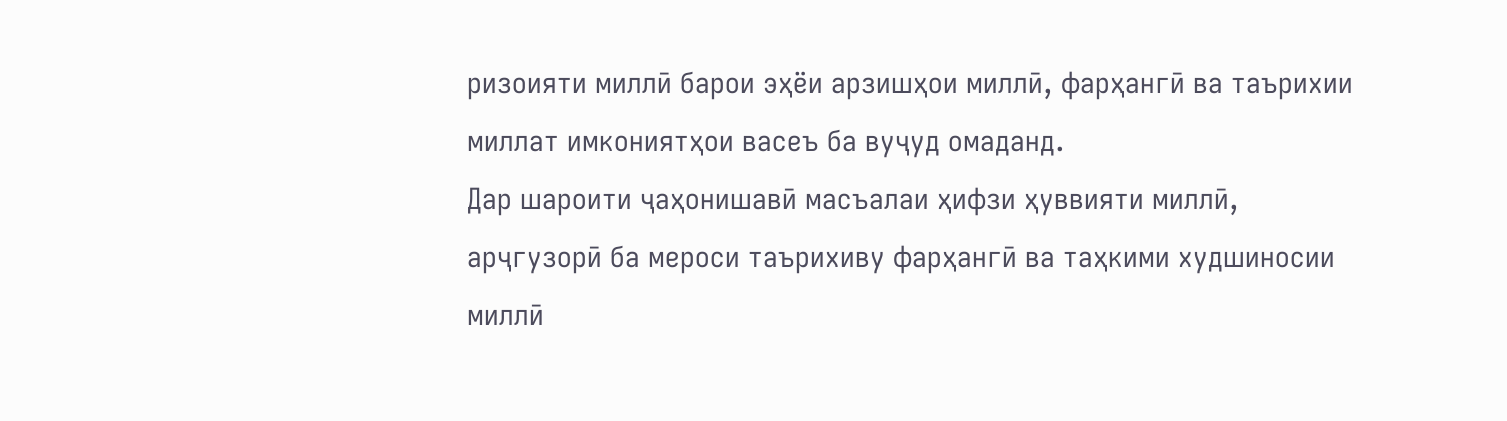ризоияти миллӣ барои эҳёи арзишҳои миллӣ, фарҳангӣ ва таърихии миллат имкониятҳои васеъ ба вуҷуд омаданд.
Дар шароити ҷаҳонишавӣ масъалаи ҳифзи ҳуввияти миллӣ, арҷгузорӣ ба мероси таърихиву фарҳангӣ ва таҳкими худшиносии миллӣ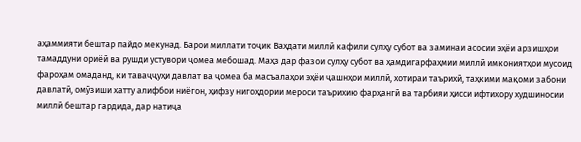аҳаммияти бештар пайдо мекунад. Барои миллати тоҷик Ваҳдати миллӣ кафили сулҳу субот ва заминаи асосии эҳёи арзишҳои тамаддуни ориёӣ ва рушди устувори ҷомеа мебошад. Маҳз дар фазои сулҳу субот ва ҳамдигарфаҳмии миллӣ имкониятҳои мусоид фароҳам омаданд, ки таваҷҷуҳи давлат ва ҷомеа ба масъалаҳои эҳёи ҷашнҳои миллӣ, хотираи таърихӣ, таҳкими мақоми забони давлатӣ, омӯзиши хатту алифбои ниёгон, ҳифзу нигоҳдории мероси таърихию фарҳангӣ ва тарбияи ҳисси ифтихору худшиносии миллӣ бештар гардида, дар натиҷа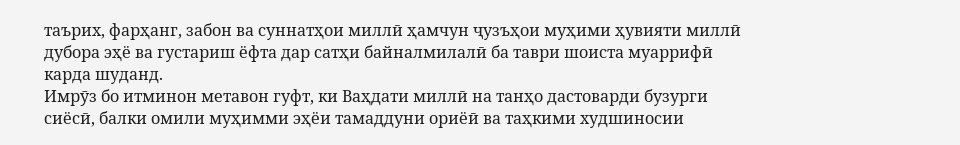таърих, фарҳанг, забон ва суннатҳои миллӣ ҳамчун ҷузъҳои муҳими ҳувияти миллӣ дубора эҳё ва густариш ёфта дар сатҳи байналмилалӣ ба таври шоиста муаррифӣ карда шуданд.
Имрӯз бо итминон метавон гуфт, ки Ваҳдати миллӣ на танҳо дастоварди бузурги сиёсӣ, балки омили муҳимми эҳёи тамаддуни ориёӣ ва таҳкими худшиносии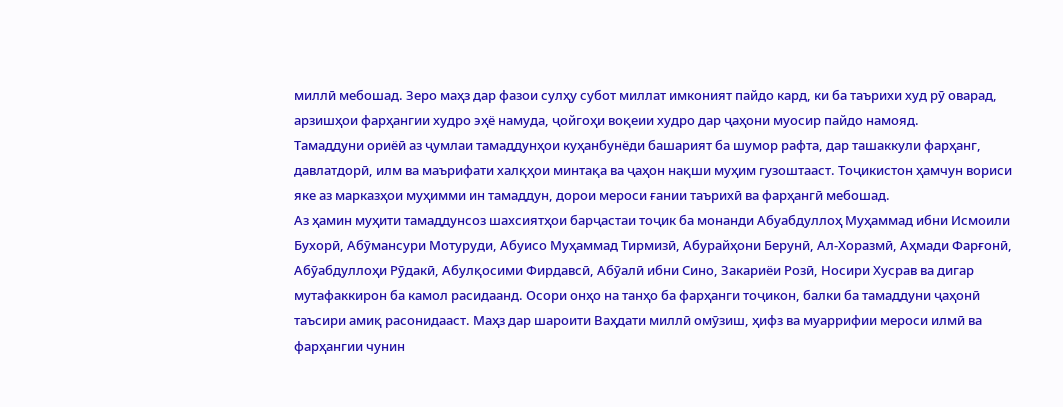миллӣ мебошад. Зеро маҳз дар фазои сулҳу субот миллат имконият пайдо кард, ки ба таърихи худ рӯ оварад, арзишҳои фарҳангии худро эҳё намуда, ҷойгоҳи воқеии худро дар ҷаҳони муосир пайдо намояд.
Тамаддуни ориёӣ аз ҷумлаи тамаддунҳои куҳанбунёди башарият ба шумор рафта, дар ташаккули фарҳанг, давлатдорӣ, илм ва маърифати халқҳои минтақа ва ҷаҳон нақши муҳим гузоштааст. Тоҷикистон ҳамчун вориси яке аз марказҳои муҳимми ин тамаддун, дорои мероси ғании таърихӣ ва фарҳангӣ мебошад.
Аз ҳамин муҳити тамаддунсоз шахсиятҳои барҷастаи тоҷик ба монанди Абуабдуллоҳ Муҳаммад ибни Исмоили Бухорӣ, Абӯмансури Мотуруди, Абуисо Муҳаммад Тирмизӣ, Абурайҳони Берунӣ, Ал-Хоразмӣ, Аҳмади Фарғонӣ, Абӯабдуллоҳи Рӯдакӣ, Абулқосими Фирдавсӣ, Абӯалӣ ибни Сино, Закариёи Розӣ, Носири Хусрав ва дигар мутафаккирон ба камол расидаанд. Осори онҳо на танҳо ба фарҳанги тоҷикон, балки ба тамаддуни ҷаҳонӣ таъсири амиқ расонидааст. Маҳз дар шароити Ваҳдати миллӣ омӯзиш, ҳифз ва муаррифии мероси илмӣ ва фарҳангии чунин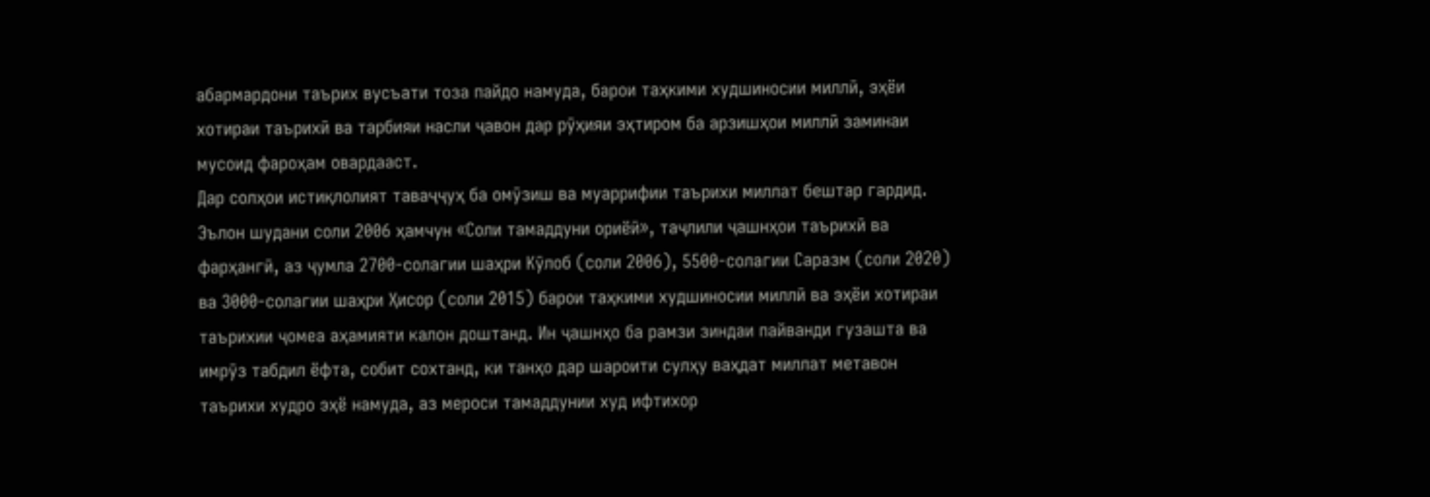абармардони таърих вусъати тоза пайдо намуда, барои таҳкими худшиносии миллӣ, эҳёи хотираи таърихӣ ва тарбияи насли ҷавон дар рӯҳияи эҳтиром ба арзишҳои миллӣ заминаи мусоид фароҳам овардааст.
Дар солҳои истиқлолият таваҷҷуҳ ба омӯзиш ва муаррифии таърихи миллат бештар гардид. Эълон шудани соли 2006 ҳамчун «Соли тамаддуни ориёӣ», таҷлили ҷашнҳои таърихӣ ва фарҳангӣ, аз ҷумла 2700-солагии шаҳри Кӯлоб (соли 2006), 5500-солагии Саразм (соли 2020) ва 3000-солагии шаҳри Ҳисор (соли 2015) барои таҳкими худшиносии миллӣ ва эҳёи хотираи таърихии ҷомеа аҳамияти калон доштанд. Ин ҷашнҳо ба рамзи зиндаи пайванди гузашта ва имрӯз табдил ёфта, собит сохтанд, ки танҳо дар шароити сулҳу ваҳдат миллат метавон таърихи худро эҳё намуда, аз мероси тамаддунии худ ифтихор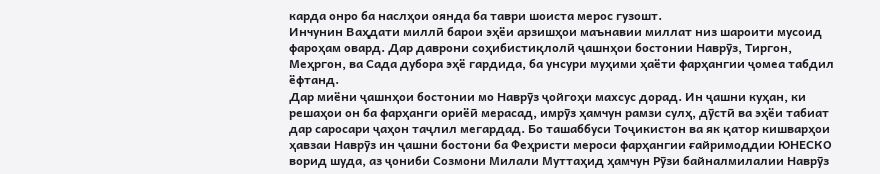карда онро ба наслҳои оянда ба таври шоиста мерос гузошт.
Инчунин Ваҳдати миллӣ барои эҳёи арзишҳои маънавии миллат низ шароити мусоид фароҳам овард. Дар даврони соҳибистиқлолӣ ҷашнҳои бостонии Наврӯз, Тиргон, Меҳргон, ва Сада дубора эҳё гардида, ба унсури муҳими ҳаёти фарҳангии ҷомеа табдил ёфтанд.
Дар миёни ҷашнҳои бостонии мо Наврӯз ҷойгоҳи махсус дорад. Ин ҷашни куҳан, ки решаҳои он ба фарҳанги ориёӣ мерасад, имрӯз ҳамчун рамзи сулҳ, дӯстӣ ва эҳёи табиат дар саросари ҷаҳон таҷлил мегардад. Бо ташаббуси Тоҷикистон ва як қатор кишварҳои ҳавзаи Наврӯз ин ҷашни бостони ба Феҳристи мероси фарҳангии ғайримоддии ЮНЕСКО ворид шуда, аз ҷониби Созмони Милали Муттаҳид ҳамчун Рӯзи байналмилалии Наврӯз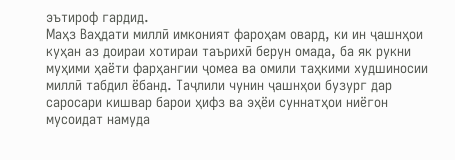эътироф гардид.
Маҳз Ваҳдати миллӣ имконият фароҳам овард, ки ин ҷашнҳои куҳан аз доираи хотираи таърихӣ берун омада, ба як рукни муҳими ҳаёти фарҳангии ҷомеа ва омили таҳкими худшиносии миллӣ табдил ёбанд. Таҷлили чунин ҷашнҳои бузург дар саросари кишвар барои ҳифз ва эҳёи суннатҳои ниёгон мусоидат намуда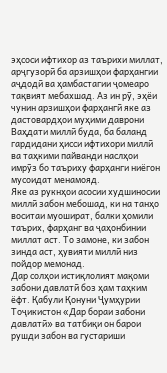эҳсоси ифтихор аз таърихи миллат, арҷгузорӣ ба арзишҳои фарҳангии аҷдодӣ ва ҳамбастагии ҷомеаро тақвият мебахшад. Аз ин рӯ, эҳёи чунин арзишҳои фарҳангӣ яке аз дастовардҳои муҳими даврони Ваҳдати миллӣ буда, ба баланд гардидани ҳисси ифтихори миллӣ ва таҳкими пайванди наслҳои имрӯз бо таъриху фарҳанги ниёгон мусоидат менамояд.
Яке аз рукнҳои асосии худшиносии миллӣ забон мебошад, ки на танҳо воситаи муошират, балки ҳомили таърих, фарҳанг ва ҷаҳонбинии миллат аст. То замоне, ки забон зинда аст, ҳувияти миллӣ низ пойдор мемонад.
Дар солҳои истиқлолият мақоми забони давлатӣ боз ҳам таҳким ёфт. Қабули Қонуни Ҷумҳурии Тоҷикистон «Дар бораи забони давлатӣ» ва татбиқи он барои рушди забон ва густариши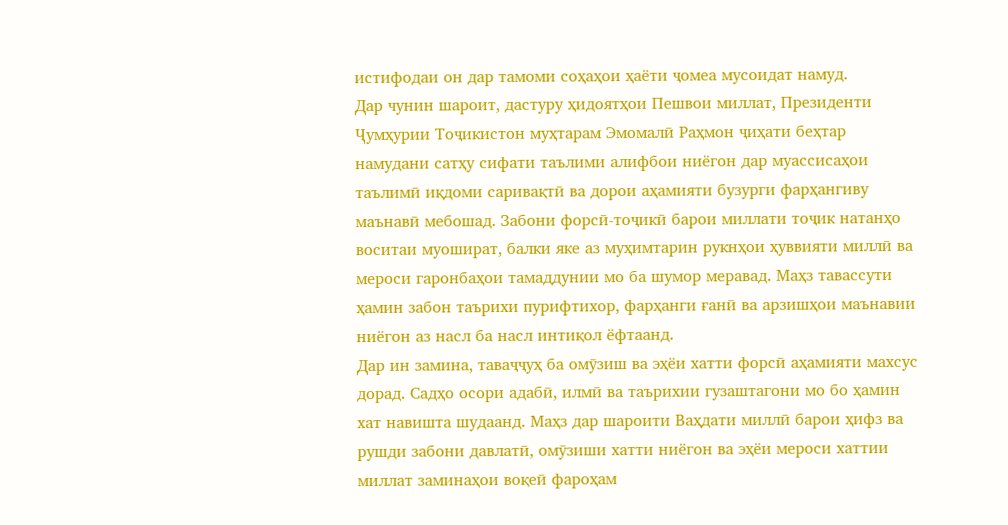истифодаи он дар тамоми соҳаҳои ҳаёти ҷомеа мусоидат намуд.
Дар чунин шароит, дастуру ҳидоятҳои Пешвои миллат, Президенти Ҷумҳурии Тоҷикистон муҳтарам Эмомалӣ Раҳмон ҷиҳати беҳтар намудани сатҳу сифати таълими алифбои ниёгон дар муассисаҳои таълимӣ иқдоми саривақтӣ ва дорои аҳамияти бузурги фарҳангиву маънавӣ мебошад. Забони форсӣ-тоҷикӣ барои миллати тоҷик натанҳо воситаи муошират, балки яке аз муҳимтарин рукнҳои ҳуввияти миллӣ ва мероси гаронбаҳои тамаддунии мо ба шумор меравад. Маҳз тавассути ҳамин забон таърихи пурифтихор, фарҳанги ғанӣ ва арзишҳои маънавии ниёгон аз насл ба насл интиқол ёфтаанд.
Дар ин замина, таваҷҷуҳ ба омӯзиш ва эҳёи хатти форсӣ аҳамияти махсус дорад. Садҳо осори адабӣ, илмӣ ва таърихии гузаштагони мо бо ҳамин хат навишта шудаанд. Маҳз дар шароити Ваҳдати миллӣ барои ҳифз ва рушди забони давлатӣ, омӯзиши хатти ниёгон ва эҳёи мероси хаттии миллат заминаҳои воқеӣ фароҳам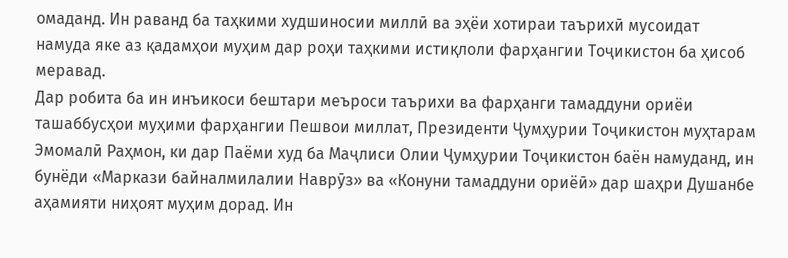омаданд. Ин раванд ба таҳкими худшиносии миллӣ ва эҳёи хотираи таърихӣ мусоидат намуда яке аз қадамҳои муҳим дар роҳи таҳкими истиқлоли фарҳангии Тоҷикистон ба ҳисоб меравад.
Дар робита ба ин инъикоси бештари меъроси таърихи ва фарҳанги тамаддуни ориёи ташаббусҳои муҳими фарҳангии Пешвои миллат, Президенти Ҷумҳурии Тоҷикистон муҳтарам Эмомалӣ Раҳмон, ки дар Паёми худ ба Маҷлиси Олии Ҷумҳурии Тоҷикистон баён намуданд, ин бунёди «Маркази байналмилалии Наврӯз» ва «Конуни тамаддуни ориёӣ» дар шаҳри Душанбе аҳамияти ниҳоят муҳим дорад. Ин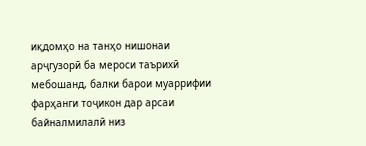иқдомҳо на танҳо нишонаи арҷгузорӣ ба мероси таърихӣ мебошанд, балки барои муаррифии фарҳанги тоҷикон дар арсаи байналмилалӣ низ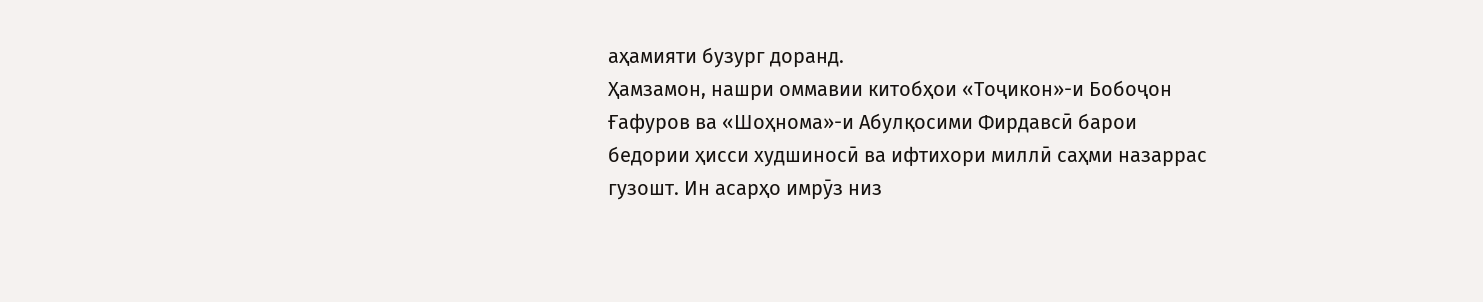аҳамияти бузург доранд.
Ҳамзамон, нашри оммавии китобҳои «Тоҷикон»-и Бобоҷон Ғафуров ва «Шоҳнома»-и Абулқосими Фирдавсӣ барои бедории ҳисси худшиносӣ ва ифтихори миллӣ саҳми назаррас гузошт. Ин асарҳо имрӯз низ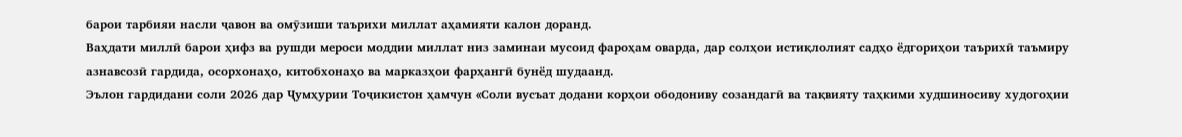барои тарбияи насли ҷавон ва омӯзиши таърихи миллат аҳамияти калон доранд.
Ваҳдати миллӣ барои ҳифз ва рушди мероси моддии миллат низ заминаи мусоид фароҳам оварда, дар солҳои истиқлолият садҳо ёдгориҳои таърихӣ таъмиру азнавсозӣ гардида, осорхонаҳо, китобхонаҳо ва марказҳои фарҳангӣ бунёд шудаанд.
Эълон гардидани соли 2026 дар Ҷумҳурии Тоҷикистон ҳамчун «Соли вусъат додани корҳои ободониву созандагӣ ва тақвияту таҳкими худшиносиву худогоҳии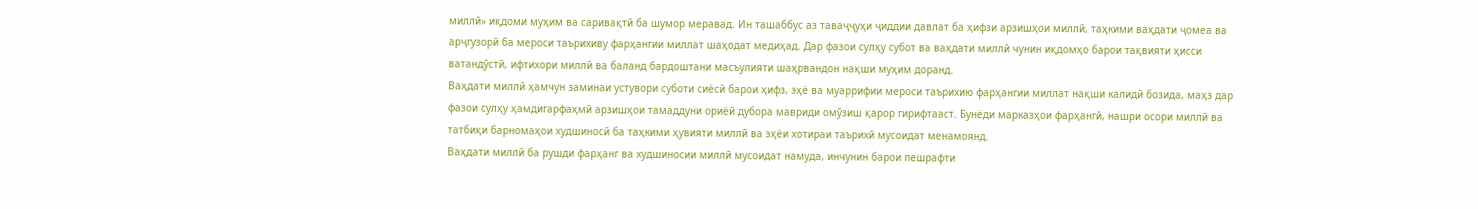миллӣ» иқдоми муҳим ва саривақтӣ ба шумор меравад. Ин ташаббус аз таваҷҷуҳи ҷиддии давлат ба ҳифзи арзишҳои миллӣ, таҳкими ваҳдати ҷомеа ва арҷгузорӣ ба мероси таърихиву фарҳангии миллат шаҳодат медиҳад. Дар фазои сулҳу субот ва ваҳдати миллӣ чунин иқдомҳо барои тақвияти ҳисси ватандӯстӣ, ифтихори миллӣ ва баланд бардоштани масъулияти шаҳрвандон нақши муҳим доранд.
Ваҳдати миллӣ ҳамчун заминаи устувори суботи сиёсӣ барои ҳифз, эҳё ва муаррифии мероси таърихию фарҳангии миллат нақши калидӣ бозида, маҳз дар фазои сулҳу ҳамдигарфаҳмӣ арзишҳои тамаддуни ориёӣ дубора мавриди омӯзиш қарор гирифтааст. Бунёди марказҳои фарҳангӣ, нашри осори миллӣ ва татбиқи барномаҳои худшиносӣ ба таҳкими ҳувияти миллӣ ва эҳёи хотираи таърихӣ мусоидат менамоянд.
Ваҳдати миллӣ ба рушди фарҳанг ва худшиносии миллӣ мусоидат намуда, инчунин барои пешрафти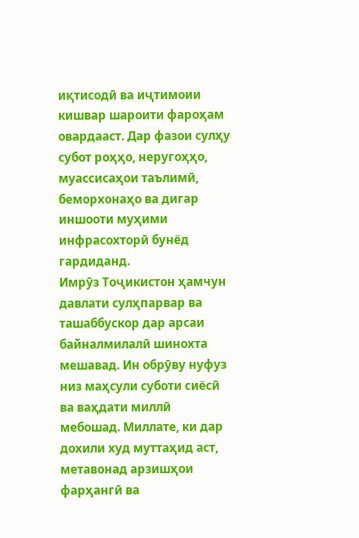иқтисодӣ ва иҷтимоии кишвар шароити фароҳам овардааст. Дар фазои сулҳу субот роҳҳо, неругоҳҳо, муассисаҳои таълимӣ, беморхонаҳо ва дигар иншооти муҳими инфрасохторӣ бунёд гардиданд.
Имрӯз Тоҷикистон ҳамчун давлати сулҳпарвар ва ташаббускор дар арсаи байналмилалӣ шинохта мешавад. Ин обрӯву нуфуз низ маҳсули суботи сиёсӣ ва ваҳдати миллӣ мебошад. Миллате, ки дар дохили худ муттаҳид аст, метавонад арзишҳои фарҳангӣ ва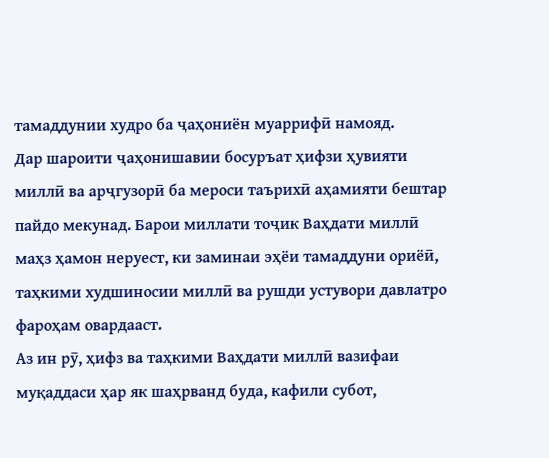тамаддунии худро ба ҷаҳониён муаррифӣ намояд.
Дар шароити ҷаҳонишавии босуръат ҳифзи ҳувияти миллӣ ва арҷгузорӣ ба мероси таърихӣ аҳамияти бештар пайдо мекунад. Барои миллати тоҷик Ваҳдати миллӣ маҳз ҳамон неруест, ки заминаи эҳёи тамаддуни ориёӣ, таҳкими худшиносии миллӣ ва рушди устувори давлатро фароҳам овардааст.
Аз ин рӯ, ҳифз ва таҳкими Ваҳдати миллӣ вазифаи муқаддаси ҳар як шаҳрванд буда, кафили субот,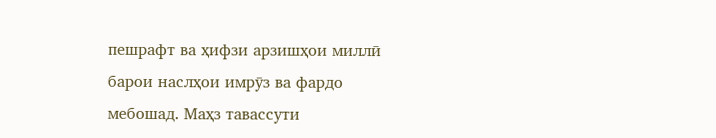пешрафт ва ҳифзи арзишҳои миллӣ барои наслҳои имрӯз ва фардо мебошад. Маҳз тавассути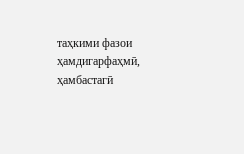таҳкими фазои ҳамдигарфаҳмӣ, ҳамбастагӣ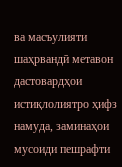ва масъулияти шаҳрвандӣ метавон дастовардҳои истиқлолиятро ҳифз намуда, заминаҳои мусоиди пешрафти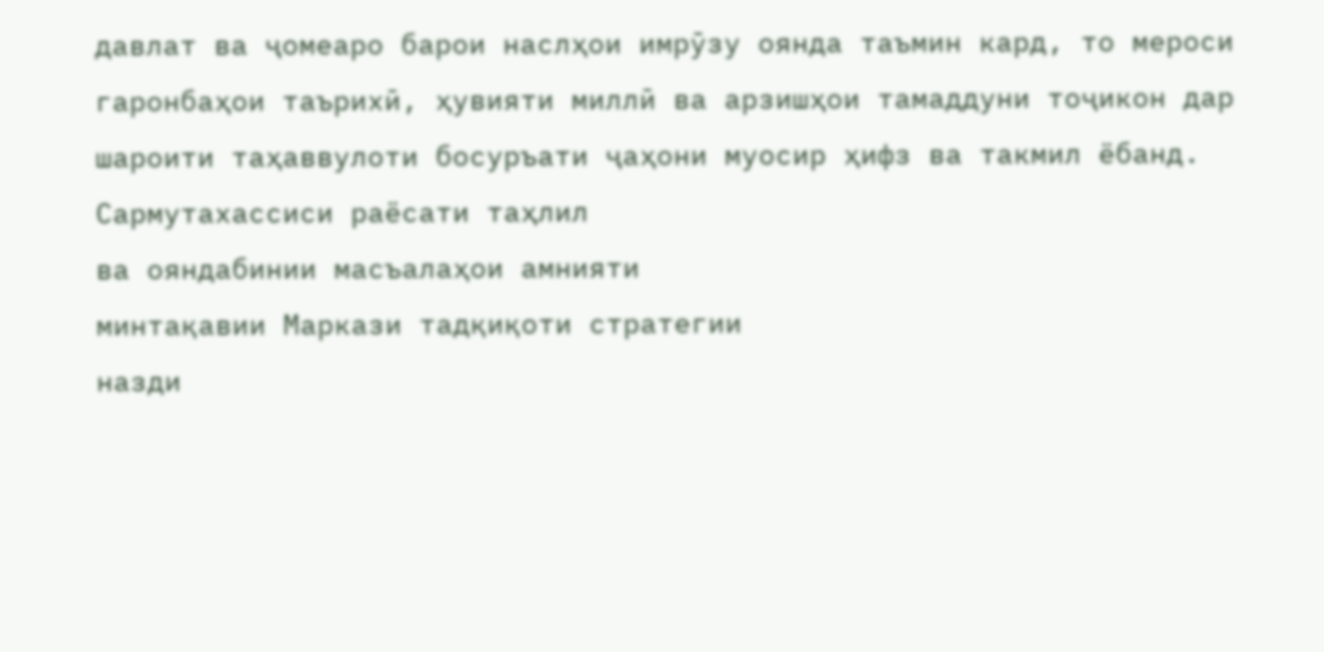давлат ва ҷомеаро барои наслҳои имрӯзу оянда таъмин кард, то мероси гаронбаҳои таърихӣ, ҳувияти миллӣ ва арзишҳои тамаддуни тоҷикон дар шароити таҳаввулоти босуръати ҷаҳони муосир ҳифз ва такмил ёбанд.
Сармутахассиси раёсати таҳлил
ва ояндабинии масъалаҳои амнияти
минтақавии Маркази тадқиқоти стратегии
назди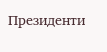Президенти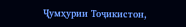Ҷумҳурии Тоҷикистон,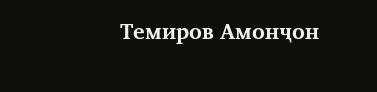Темиров Амонҷон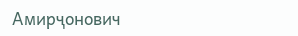Амирҷонович